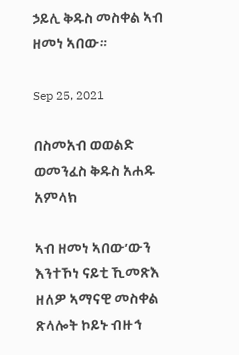ኃይሊ ቅዱስ መስቀል ኣብ ዘመነ ኣበው።

Sep 25, 2021

በስመአብ ወወልድ ወመንፈስ ቅዱስ አሐዱ አምላክ

ኣብ ዘመነ ኣበው’ውን እንተኾነ ናይቲ ኺመጽእ ዘለዎ ኣማናዊ መስቀል ጽላሎት ኮይኑ ብዙኅ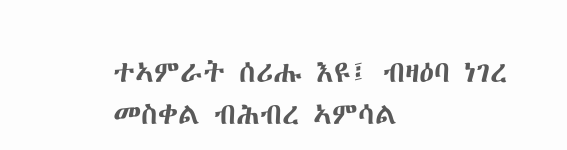ተኣምራት ሰሪሑ እዩ፤ ብዛዕባ ነገረ መስቀል ብሕብረ ኣምሳል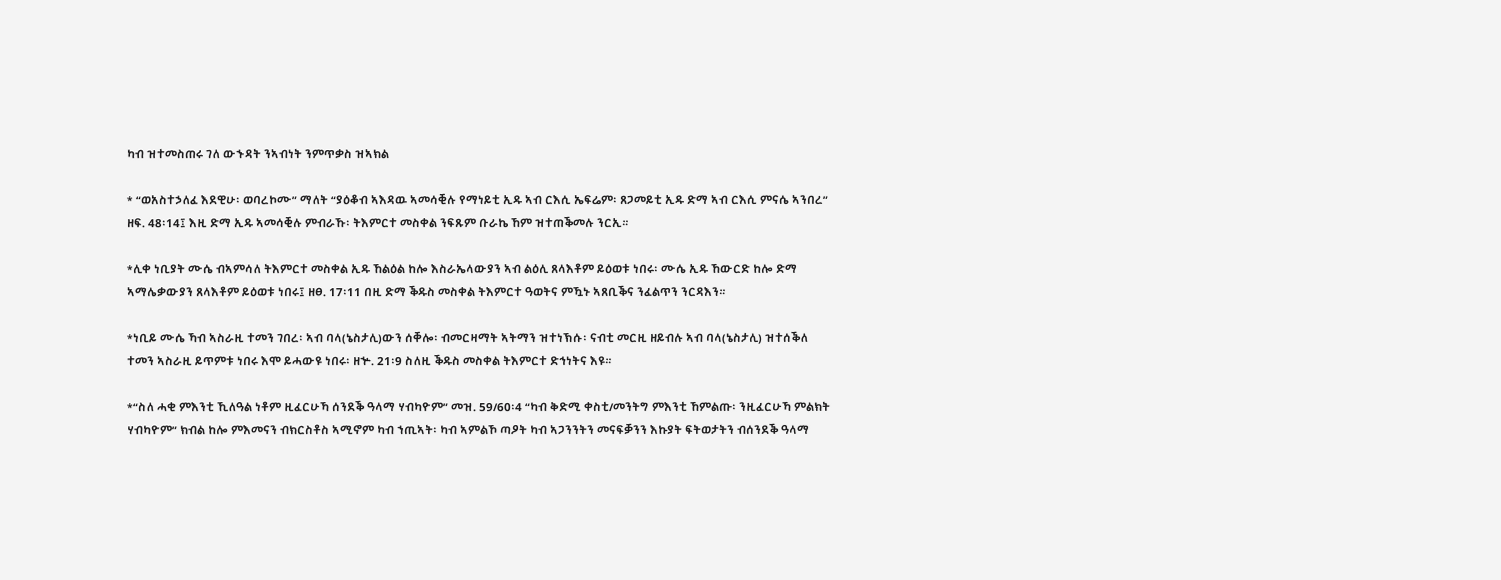ካብ ዝተመስጠሩ ገለ ውኁዳት ንኣብነት ንምጥቃስ ዝኣክል

* “ወአስተኃለፈ እደዊሁ፡ ወባረኮሙ” ማለት “ያዕቆብ ኣእዳዉ ኣመሳቒሉ የማነይቲ ኢዱ ኣብ ርእሲ ኤፍሬም፡ ጸጋመይቲ ኢዱ ድማ ኣብ ርእሲ ምናሴ ኣንበረ” ዘፍ. 48፡14፤ እዚ ድማ ኢዱ ኣመሳቒሉ ምብራኹ፡ ትእምርተ መስቀል ንፍጹም ቡራኬ ኸም ዝተጠቕመሉ ንርኢ።

*ሊቀ ነቢያት ሙሴ ብኣምሳለ ትእምርተ መስቀል ኢዱ ኸልዕል ከሎ እስራኤላውያን ኣብ ልዕሊ ጸላእቶም ይዕወቱ ነበሩ፡ ሙሴ ኢዱ ኸውርድ ከሎ ድማ ኣማሌቃውያን ጸላእቶም ይዕወቱ ነበሩ፤ ዘፀ. 17፡11 በዚ ድማ ቕዱስ መስቀል ትእምርተ ዓወትና ምዃኑ ኣጸቢቕና ንፈልጥን ንርዳእን።

*ነቢይ ሙሴ ኻብ ኣስራዚ ተመን ገበረ፡ ኣብ ባላ(ኔስታሊ)ውን ሰቐሎ፡ ብመርዛማት ኣትማን ዝተነኽሱ፡ ናብቲ መርዚ ዘይብሉ ኣብ ባላ(ኔስታሊ) ዝተሰቕለ ተመን ኣስራዚ ይጥምቱ ነበሩ እሞ ይሓውዩ ነበሩ፡ ዘኍ. 21፡9 ስለዚ ቕዱስ መስቀል ትእምርተ ድኅነትና እዩ።

*“ስለ ሓቂ ምእንቲ ኺለዓል ነቶም ዚፈርሁኻ ሰንደቕ ዓላማ ሃብካዮም” መዝ. 59/60፡4 “ካብ ቅድሚ ቀስቲ/መንትግ ምእንቲ ኸምልጡ፡ ንዚፈርሁኻ ምልክት ሃብካዮም” ክብል ከሎ ምእመናን ብክርስቶስ ኣሚኖም ካብ ኀጢኣት፡ ካብ ኣምልኾ ጣዖት ካብ ኣጋንንትን መናፍቓንን እኩያት ፍትወታትን ብሰንደቕ ዓላማ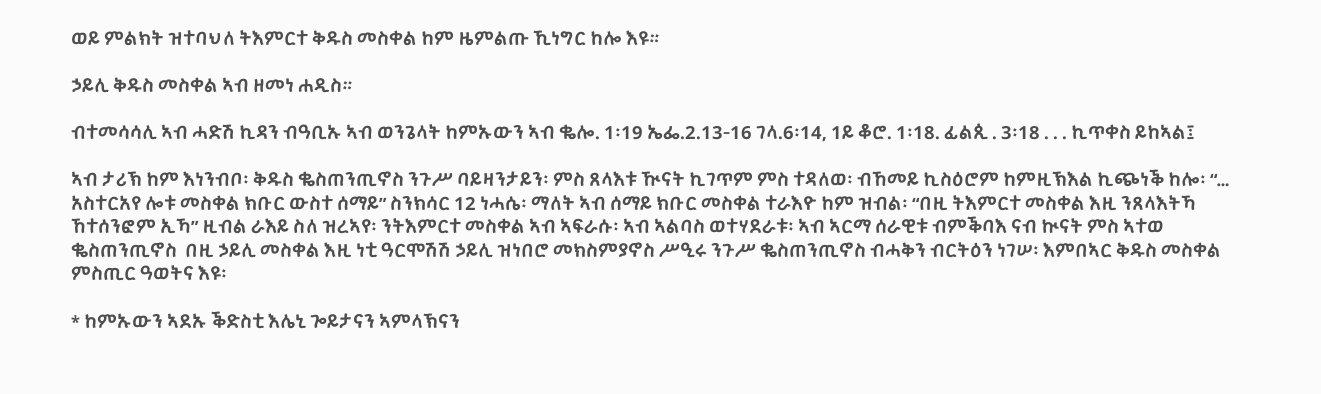ወይ ምልክት ዝተባህለ ትእምርተ ቅዱስ መስቀል ከም ዜምልጡ ኺነግር ከሎ እዩ።

ኃይሊ ቅዱስ መስቀል ኣብ ዘመነ ሐዲስ።

ብተመሳሳሊ ኣብ ሓድሽ ኪዳን ብዓቢኡ ኣብ ወንጌላት ከምኡውን ኣብ ቈሎ. 1፡19 ኤፌ.2.13-16 ገላ.6፡14, 1ይ ቆሮ. 1፡18. ፊልጲ . 3፡18 . . . ኪጥቀስ ይከኣል፤

ኣብ ታሪኽ ከም እነንብቦ፡ ቅዱስ ቈስጠንጢኖስ ንጉሥ ባይዛንታይን፡ ምስ ጸላእቱ ዂናት ኪገጥም ምስ ተዳለወ፡ ብኸመይ ኪስዕሮም ከምዚኽእል ኪጭነቕ ከሎ፡ “… አስተርአየ ሎቱ መስቀል ክቡር ውስተ ሰማይ” ስንክሳር 12 ነሓሴ፡ ማለት ኣብ ሰማይ ክቡር መስቀል ተራእዮ ከም ዝብል፡ “በዚ ትእምርተ መስቀል እዚ ንጸላእትኻ ኸተሰንፎም ኢኻ” ዚብል ራእይ ስለ ዝረኣየ፡ ንትእምርተ መስቀል ኣብ ኣፍራሱ፡ ኣብ ኣልባስ ወተሃደራቱ፡ ኣብ ኣርማ ሰራዊቱ ብምቕባእ ናብ ኲናት ምስ ኣተወ ቈስጠንጢኖስ  በዚ ኃይሊ መስቀል እዚ ነቲ ዓርሞሽሽ ኃይሊ ዝነበሮ መክስምያኖስ ሥዒሩ ንጉሥ ቈስጠንጢኖስ ብሓቅን ብርትዕን ነገሠ፡ እምበኣር ቅዱስ መስቀል ምስጢር ዓወትና እዩ፡

* ከምኡውን ኣደኡ ቕድስቲ እሌኒ ጐይታናን ኣምላኽናን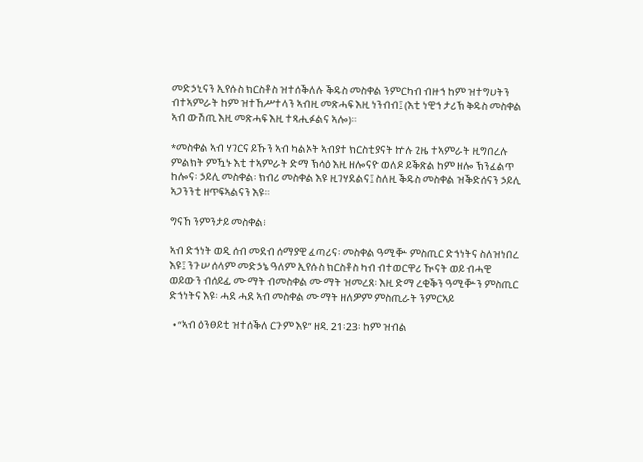መድኃኒናን ኢየሱስ ክርስቶስ ዝተሰቕለሉ ቕዱስ መስቀል ንምርካብ ብዙኅ ከም ዝተግሀትን ብተኣምራት ከም ዝተኸሥተላን ኣብዚ መጽሓፍ እዚ ነንብብ፤ (እቲ ነዊኅ ታሪኽ ቅዱስ መስቀል ኣብ ውሽጢ እዚ መጽሓፍ እዚ ተጻሒፉልና ኣሎ)።

*መስቀል ኣብ ሃገርና ይኹን ኣብ ካልኦት ኣብያተ ክርስቲያናት ኵሉ ጊዜ ተኣምራት ዚግበረሉ ምልክት ምዃኑ እቲ ተኣምራት ድማ ኽሳዕ እዚ ዘሎናዮ ወለዶ ይቕጽል ከም ዘሎ ኽንፈልጥ ከሎና፡ ኃይሊ መስቀል፡ ክብሪ መስቀል እዩ ዚገሃደልና፤ ስለዚ ቕዱስ መስቀል ዝቕድሰናን ኃይሊ ኣጋንንቲ ዘጥፍኣልናን እዩ።

ግናኸ ንምንታይ መስቀል፧

ኣብ ድኅነት ወዲ ሰብ መደብ ሰማያዊ ፈጣሪና፡ መስቀል ዓሚቝ ምስጢር ድኅነትና ስለዝነበረ እዩ፤ ንጉሠ ሰላም መድኃኔ ዓለም ኢየሱስ ክርስቶስ ካብ ብተወርዋሪ ዂናት ወይ ብሓዊ ወይውን ብሰይፊ ሙማት ብመስቀል ሙማት ዝመረጸ፡ እዚ ድማ ረቂቕን ዓሚቝን ምስጢር ድኅነትና እዩ፡ ሓደ ሓደ ኣብ መስቀል ሙማት ዘለዎም ምስጢራት ንምርኣይ

  • “ኣብ ዕንፀይቲ ዝተሰቕለ ርጉም እዩ” ዘዳ. 21፡23፡ ከም ዝብል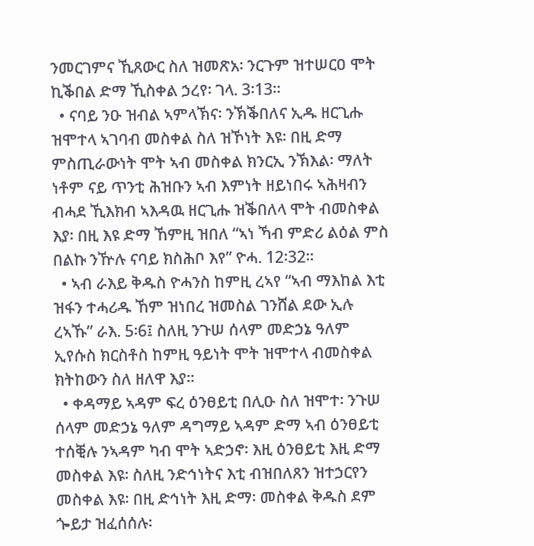ንመርገምና ኺጸውር ስለ ዝመጽአ፡ ንርጉም ዝተሠርዐ ሞት ኪቕበል ድማ ኺስቀል ኃረየ፡ ገላ. 3፡13፡፡
  • ናባይ ንዑ ዝብል ኣምላኽና፡ ንኽቕበለና ኢዱ ዘርጊሑ ዝሞተላ ኣገባብ መስቀል ስለ ዝኾነት እዩ፡ በዚ ድማ ምስጢራውነት ሞት ኣብ መስቀል ክንርኢ ንኽእል፡ ማለት ነቶም ናይ ጥንቲ ሕዝቡን ኣብ እምነት ዘይነበሩ ኣሕዛብን ብሓደ ኺእክብ ኣእዳዉ ዘርጊሑ ዝቕበለላ ሞት ብመስቀል እያ፡ በዚ እዩ ድማ ኸምዚ ዝበለ “ኣነ ኻብ ምድሪ ልዕል ምስ በልኩ ንዅሉ ናባይ ክስሕቦ እየ” ዮሓ. 12፡32፡፡
  • ኣብ ራእይ ቅዱስ ዮሓንስ ከምዚ ረኣየ “ኣብ ማእከል እቲ ዝፋን ተሓሪዱ ኸም ዝነበረ ዝመስል ገንሸል ደው ኢሉ ረኣኹ” ራእ. 5፡6፤ ስለዚ ንጉሠ ሰላም መድኃኔ ዓለም ኢየሱስ ክርስቶስ ከምዚ ዓይነት ሞት ዝሞተላ ብመስቀል ክትከውን ስለ ዘለዋ እያ፡፡
  • ቀዳማይ ኣዳም ፍረ ዕንፀይቲ በሊዑ ስለ ዝሞተ፡ ንጉሠ ሰላም መድኃኔ ዓለም ዳግማይ ኣዳም ድማ ኣብ ዕንፀይቲ ተሰቒሉ ንኣዳም ካብ ሞት ኣድኃኖ፡ እዚ ዕንፀይቲ እዚ ድማ መስቀል እዩ፡ ስለዚ ንድኅነትና እቲ ብዝበለጸን ዝተኃርየን መስቀል እዩ፡ በዚ ድኅነት እዚ ድማ፡ መስቀል ቅዱስ ደም ጐይታ ዝፈሰሰሉ፡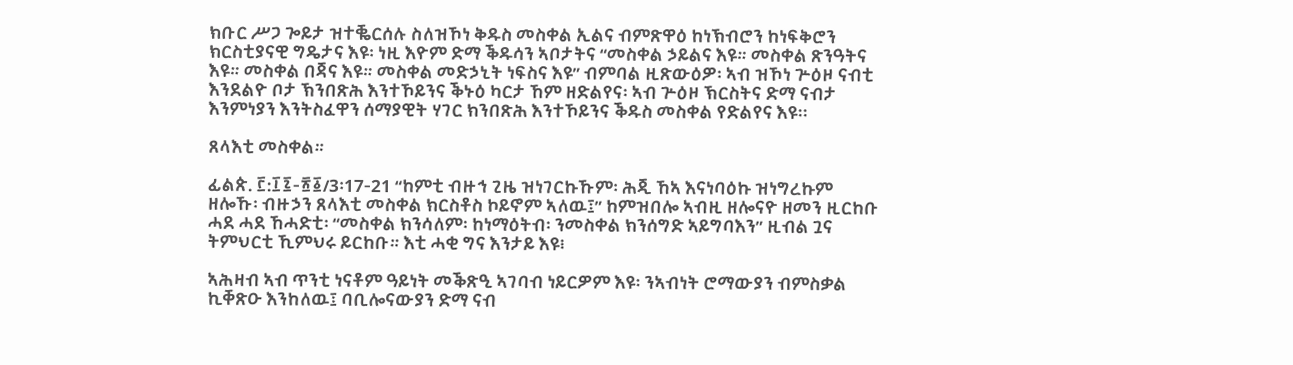ክቡር ሥጋ ጐይታ ዝተቘርሰሉ ስለዝኾነ ቅዱስ መስቀል ኢልና ብምጽዋዕ ከነኽብሮን ከነፍቅሮን ክርስቲያናዊ ግዴታና እዩ፡ ነዚ እዮም ድማ ቕዱሳን ኣቦታትና “መስቀል ኃይልና እዩ። መስቀል ጽንዓትና እዩ። መስቀል በጃና እዩ። መስቀል መድኃኒት ነፍስና እዩ” ብምባል ዚጽውዕዎ፡ ኣብ ዝኾነ ጕዕዞ ናብቲ እንደልዮ ቦታ ኽንበጽሕ እንተኾይንና ቕኑዕ ካርታ ኸም ዘድልየና፡ ኣብ ጕዕዞ ኽርስትና ድማ ናብታ እንምነያን እንትስፈዋን ሰማያዊት ሃገር ክንበጽሕ እንተኾይንና ቕዱስ መስቀል የድልየና እዩ፡፡

ጸላእቲ መስቀል።

ፊልጵ. ፫:፲፯-፳፩/3፡17-21 “ከምቲ ብዙኅ ጊዜ ዝነገርኩኹም፡ ሕጂ ኸኣ እናነባዕኩ ዝነግረኩም ዘሎኹ፡ ብዙኃን ጸላእቲ መስቀል ክርስቶስ ኮይኖም ኣለዉ፤” ከምዝበሎ ኣብዚ ዘሎናዮ ዘመን ዚርከቡ ሓደ ሓደ ኸሓድቲ፡ “መስቀል ክንሳለም፡ ከነማዕትብ፡ ንመስቀል ክንሰግድ ኣይግባእን” ዚብል ጓና ትምህርቲ ኺምህሩ ይርከቡ። እቲ ሓቂ ግና እንታይ እዩ፧

ኣሕዛብ ኣብ ጥንቲ ነናቶም ዓይነት መቕጽዒ ኣገባብ ነይርዎም እዩ፡ ንኣብነት ሮማውያን ብምስቃል ኪቐጽዑ እንከለዉ፤ ባቢሎናውያን ድማ ናብ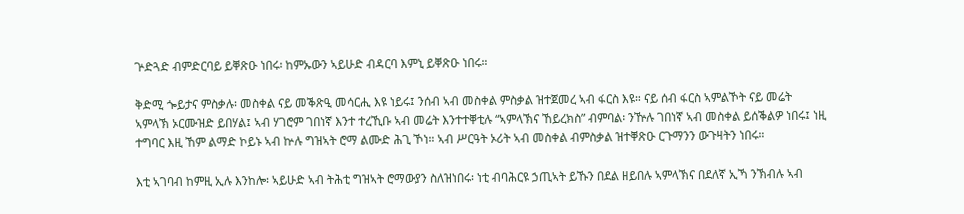ጕድጓድ ብምድርባይ ይቐጽዑ ነበሩ፡ ከምኡውን ኣይሁድ ብዳርባ እምኒ ይቐጽዑ ነበሩ።

ቅድሚ ጐይታና ምስቃሉ፡ መስቀል ናይ መቕጽዒ መሳርሒ እዩ ነይሩ፤ ንሰብ ኣብ መስቀል ምስቃል ዝተጀመረ ኣብ ፋርስ እዩ። ናይ ሰብ ፋርስ ኣምልኾት ናይ መሬት ኣምላኽ ኦርሙዝድ ይበሃል፤ ኣብ ሃገሮም ገበነኛ እንተ ተረኺቡ ኣብ መሬት እንተተቐቲሉ “ኣምላኽና ኸይረክስ” ብምባል፡ ንዅሉ ገበነኛ ኣብ መስቀል ይሰቕልዎ ነበሩ፤ ነዚ ተግባር እዚ ኸም ልማድ ኮይኑ ኣብ ኵሉ ግዝኣት ሮማ ልሙድ ሕጊ ኾነ። ኣብ ሥርዓት ኦሪት ኣብ መስቀል ብምስቃል ዝተቐጽዑ ርጉማንን ውጉዛትን ነበሩ።

እቲ ኣገባብ ከምዚ ኢሉ እንከሎ፡ ኣይሁድ ኣብ ትሕቲ ግዝኣት ሮማውያን ስለዝነበሩ፡ ነቲ ብባሕርዩ ኃጢኣት ይኹን በደል ዘይበሉ ኣምላኽና በደለኛ ኢኻ ንኽብሉ ኣብ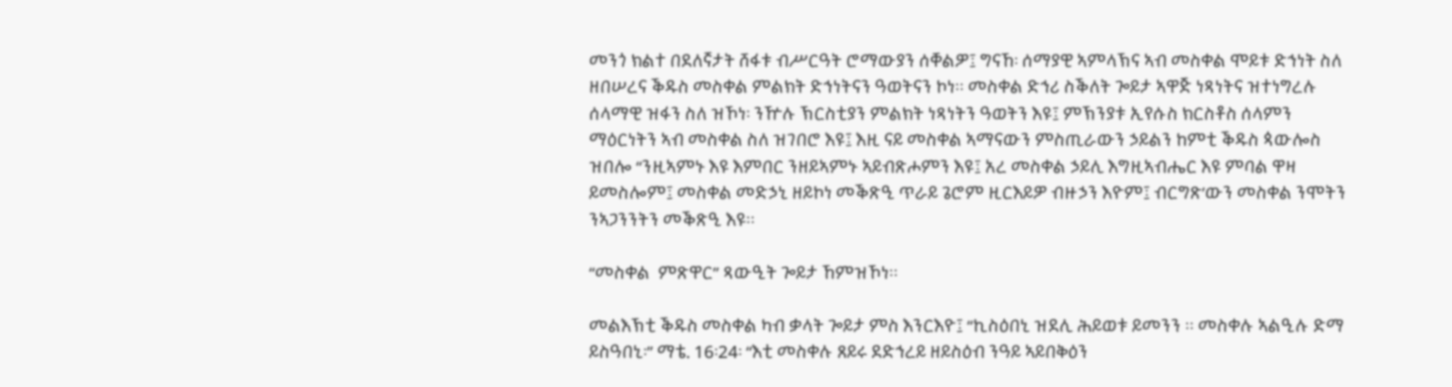መንጎ ክልተ በደለኛታት ሸፋቱ ብሥርዓት ሮማውያን ሰቐልዎ፤ ግናኸ፡ ሰማያዊ ኣምላኽና ኣብ መስቀል ሞይቱ ድኅነት ስለ ዘበሠረና ቕዱስ መስቀል ምልክት ድኅነትናን ዓወትናን ኮነ። መስቀል ድኅሪ ስቕለት ጐይታ ኣዋጅ ነጻነትና ዝተነግረሉ ሰላማዊ ዝፋን ስለ ዝኾነ፡ ንዅሉ ኽርስቲያን ምልክት ነጻነትን ዓወትን እዩ፤ ምኽንያቱ ኢየሱስ ክርስቶስ ሰላምን ማዕርነትን ኣብ መስቀል ስለ ዝገበሮ እዩ፤ እዚ ናይ መስቀል ኣማናውን ምስጢራውን ኃይልን ከምቲ ቕዱስ ጳውሎስ ዝበሎ “ንዚኣምኑ እዩ እምበር ንዘይኣምኑ ኣይብጽሖምን እዩ፤ አረ መስቀል ኃይሊ እግዚኣብሔር እዩ ምባል ዋዛ ይመስሎም፤ መስቀል መድኃኒ ዘይኮነ መቕጽዒ ጥራይ ጌሮም ዚርእይዎ ብዙኃን እዮም፤ ብርግጽ’ውን መስቀል ንሞትን ንኣጋንንትን መቕጽዒ እዩ።

“መስቀል  ምጽዋር” ጻውዒት ጐይታ ኸምዝኾነ።

መልእኽቲ ቕዱስ መስቀል ካብ ቃላት ጐይታ ምስ እንርእዮ፤ “ኪስዕበኒ ዝደሊ ሕይወቱ ይመንን ። መስቀሉ ኣልዒሉ ድማ ይስዓበኒ፡” ማቴ. 16፡24፡ “እቲ መስቀሉ ጸይሩ ደድኅረይ ዘይስዕብ ንዓይ ኣይበቅዕን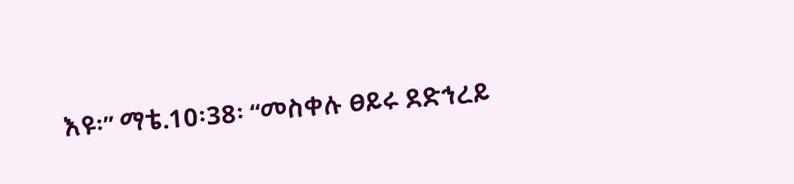እዩ፡” ማቴ.10፡38፡ “መስቀሉ ፀይሩ ደድኅረይ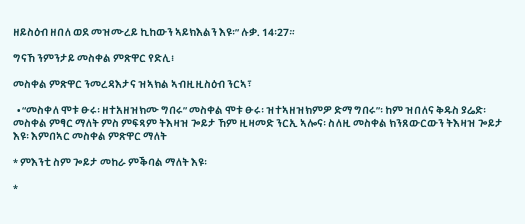ዘይስዕብ ዘበለ ወደ መዝሙረይ ኪከውን ኣይክእልን እዩ፡” ሉቃ. 14፡27።

ግናኸ ንምንታይ መስቀል ምጽዋር የድሊ፧

መስቀል ምጽዋር ንመረዳእታና ዝኣክል ኣብዚዚስዕብ ንርኣ፣

  • “መስቀለ ሞቱ ፁሩ፡ ዘተአዘዝክሙ ግበሩ” መስቀል ሞቱ ፁሩ፡ ዝተኣዘዝክምዎ ድማ ግበሩ”፡ ከም ዝበለና ቅዱስ ያሬድ፡ መስቀል ምፃር ማለት ምስ ምፍጻም ትእዛዝ ጐይታ ኸም ዚዛመድ ንርኢ ኣሎና፡ ስለዚ መስቀል ክንጸውርውን ትእዛዝ ጐይታ እዩ፡ እምበኣር መስቀል ምጽዋር ማለት

* ምእንቲ ስም ጐይታ መከራ ምቕባል ማለት እዩ፡

*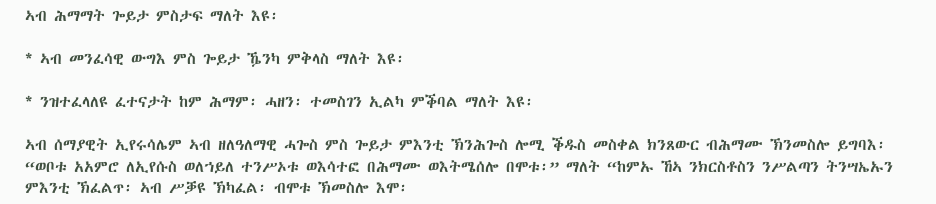ኣብ ሕማማት ጐይታ ምስታፍ ማለት እዩ፡

* ኣብ መንፈሳዊ ውግእ ምስ ጐይታ ዄንካ ምቅላስ ማለት እዩ፡

* ንዝተፈላለዩ ፈተናታት ከም ሕማም፡ ሓዘን፡ ተመስገን ኢልካ ምቕባል ማለት እዩ፡

ኣብ ሰማያዊት ኢየሩሳሌም ኣብ ዘለዓለማዊ ሓጐስ ምስ ጐይታ ምእንቲ ኽንሕጐስ ሎሚ ቕዱስ መስቀል ክንጸውር ብሕማሙ ኽንመስሎ ይግባእ፡ “ወቦቱ አአምሮ ለኢየሱስ ወለኀይለ ተንሥኦቱ ወእሳተፎ በሕማሙ ወእትሜሰሎ በሞቱ፡” ማለት “ከምኡ ኸኣ ንክርስቶስን ንሥልጣን ትንሣኤኡን ምእንቲ ኽፈልጥ፡ ኣብ ሥቓዩ ኽካፈል፡ ብሞቱ ኽመስሎ እሞ፡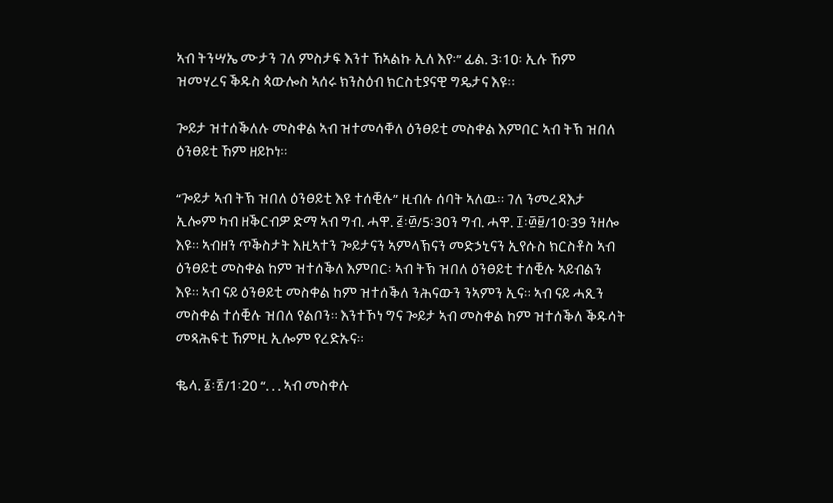ኣብ ትንሣኤ ሙታን ገለ ምስታፍ እንተ ኸኣልኩ ኢለ እየ፡” ፊል. 3፡10፡ ኢሉ ኸም ዝመሃረና ቕዱስ ጳውሎስ ኣሰሩ ክንስዕብ ክርስቲያናዊ ግዴታና እዩ፡፡

ጐይታ ዝተሰቕለሉ መስቀል ኣብ ዝተመሳቐለ ዕንፀይቲ መስቀል እምበር ኣብ ትኽ ዝበለ ዕንፀይቲ ኸም ዘይኮነ።

“ጐይታ ኣብ ትኽ ዝበለ ዕንፀይቲ እዩ ተሰቒሉ” ዚብሉ ሰባት ኣለዉ። ገለ ንመረዳእታ ኢሎም ካብ ዘቕርብዎ ድማ ኣብ ግብ. ሓዋ. ፭፡፴/5፡30ን ግብ. ሓዋ. ፲፡፴፱/10፡39 ንዘሎ እዩ። ኣብዘን ጥቕስታት እዚኣተን ጐይታናን ኣምላኽናን መድኃኒናን ኢየሱስ ክርስቶስ ኣብ ዕንፀይቲ መስቀል ከም ዝተሰቕለ እምበር፡ ኣብ ትኽ ዝበለ ዕንፀይቲ ተሰቒሉ ኣይብልን እዩ። ኣብ ናይ ዕንፀይቲ መስቀል ከም ዝተሰቕለ ንሕናውን ንኣምን ኢና። ኣብ ናይ ሓጺን መስቀል ተሰቒሉ ዝበለ የልቦን። እንተኾነ ግና ጐይታ ኣብ መስቀል ከም ዝተሰቕለ ቕዱሳት መጻሕፍቲ ኸምዚ ኢሎም የረድኡና።

ቈላ. ፩፡፳/1፡20 “. . . ኣብ መስቀሉ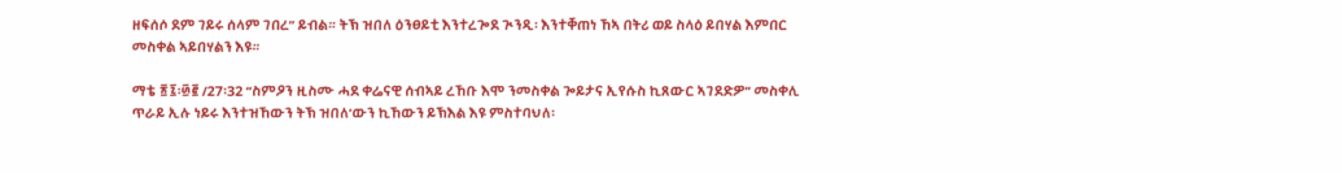ዘፍሰሶ ደም ገይሩ ሰላም ገበረ” ይብል። ትኽ ዝበለ ዕንፀይቲ እንተረጐደ ጒንዲ፡ እንተቐጠነ ኸኣ በትሪ ወይ ስላዕ ይበሃል እምበር መስቀል ኣይበሃልን እዩ።

ማቴ ፳፯፡፴፪ /27፡32 “ስምዖን ዚስሙ ሓደ ቀሬናዊ ሰብኣይ ረኸቡ እሞ ንመስቀል ጐይታና ኢየሱስ ኪጸውር ኣገደድዎ” መስቀሊ ጥራይ ኢሉ ነይሩ እንተዝኸውን ትኽ ዝበለ’ውን ኪኸውን ይኽእል እዩ ምስተባህለ፡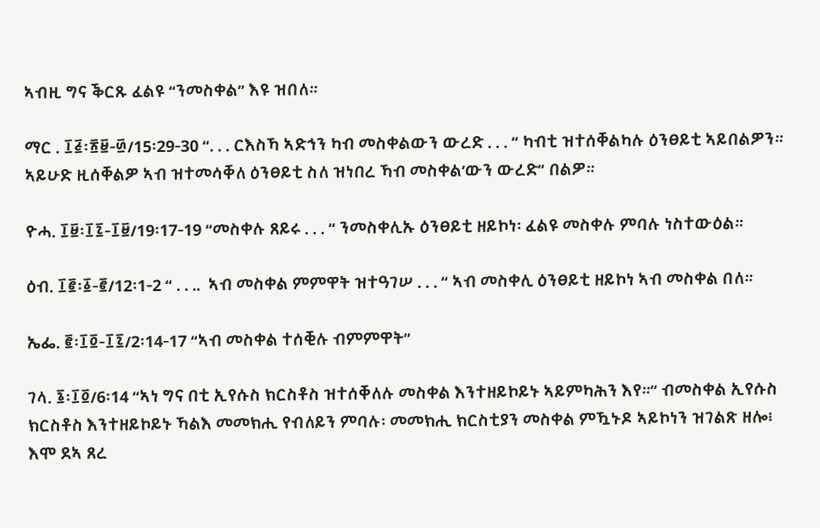ኣብዚ ግና ቕርጹ ፈልዩ “ንመስቀል” እዩ ዝበለ።

ማር . ፲፭፡፳፱-፴/15፡29-30 “. . . ርእስኻ ኣድኅን ካብ መስቀልውን ውረድ . . . “ ካብቲ ዝተሰቐልካሉ ዕንፀይቲ ኣይበልዎን። ኣይሁድ ዚሰቐልዎ ኣብ ዝተመሳቐለ ዕንፀይቲ ስለ ዝነበረ ኻብ መስቀል’ውን ውረድ” በልዎ።

ዮሓ. ፲፱፡፲፯-፲፱/19፡17-19 “መስቀሉ ጸይሩ . . . “ ንመስቀሊኡ ዕንፀይቲ ዘይኮነ፡ ፈልዩ መስቀሉ ምባሉ ነስተውዕል።

ዕብ. ፲፪፡፩-፪/12፡1-2 “ . . ..  ኣብ መስቀል ምምዋት ዝተዓገሠ . . . “ ኣብ መስቀሊ ዕንፀይቲ ዘይኮነ ኣብ መስቀል በለ።

ኤፌ. ፪፡፲፬-፲፯/2፡14-17 “ኣብ መስቀል ተሰቒሉ ብምምዋት”

ገላ. ፮፡፲፬/6፡14 “ኣነ ግና በቲ ኢየሱስ ክርስቶስ ዝተሰቐለሉ መስቀል እንተዘይኮይኑ ኣይምካሕን እየ።” ብመስቀል ኢየሱስ ክርስቶስ እንተዘይኮይኑ ኻልእ መመክሒ የብለይን ምባሉ፡ መመክሒ ክርስቲያን መስቀል ምዃኑዶ ኣይኮነን ዝገልጽ ዘሎ፧ እሞ ደኣ ጸረ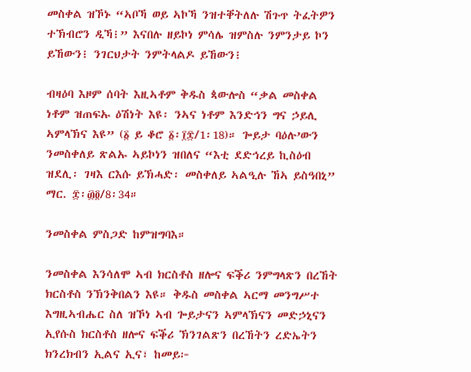መስቀል ዝኾኑ “ኣቦኻ ወይ ኣኮኻ ንዝተቐትለሉ ሽጉጥ ትፈትዎን ተኽብሮን ዲኻ፧” እናበሉ ዘይኮነ ምሳሌ ዝምስሉ ንምንታይ ኮን ይኸውን፧ ንገርህታት ንምትላልዶ ይኸውን፧

ብዛዕባ እዞም ሰባት እዚኣቶም ቅዱስ ጳውሎስ “ቃል መስቀል ነቶም ዝጠፍኡ ዕሽነት እዩ፡ ንኣና ነቶም እንድኅን ግና ኃይሊ ኣምላኽና እዩ” (፩ ይ ቆሮ ፩፡፲፰/1፡18)። ጐይታ ባዕሉ’ውን ንመስቀለይ ጽልኡ ኣይኮነን ዝበለና “እቲ ደድኅረይ ኪስዕብ ዝደሊ፡ ገዛእ ርእሱ ይኽሓድ፡ መስቀለይ ኣልዒሉ ኸኣ ይስዓበኒ” ማር. ፰፡፴፬/8፡34።

ንመስቀል ምስጋድ ከምዝግባእ።

ንመስቀል እንሳለሞ ኣብ ክርስቶስ ዘሎና ፍቕሪ ንምግላጽን በረኸት ክርስቶስ ንኽንቅበልን እዩ። ቅዱስ መስቀል ኣርማ መንግሥተ እግዚኣብሔር ስለ ዝኾነ ኣብ ጐይታናን ኣምላኽናን መድኃኒናን ኢየሱስ ክርስቶስ ዘሎና ፍቕሪ ኽንገልጽን በረኸትን ረድኤትን ክንረክብን ኢልና ኢና፣ ከመይ፦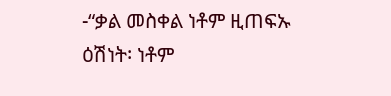-“ቃል መስቀል ነቶም ዚጠፍኡ ዕሽነት፡ ነቶም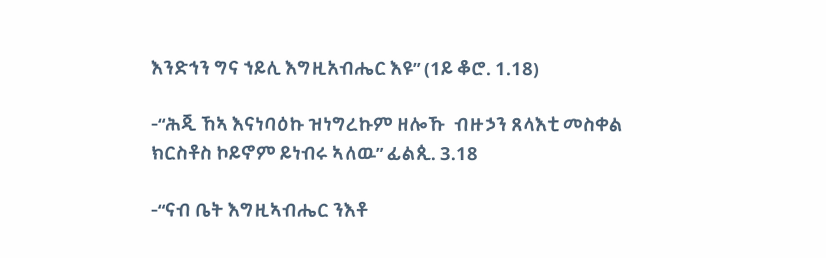እንድኅን ግና ኀይሊ እግዚአብሔር እዩ” (1ይ ቆሮ. 1.18)

-“ሕጂ ኸኣ እናነባዕኩ ዝነግረኩም ዘሎኹ  ብዙኃን ጸላእቲ መስቀል ክርስቶስ ኮይኖም ይነብሩ ኣለዉ” ፊልጲ. 3.18

-“ናብ ቤት እግዚኣብሔር ንእቶ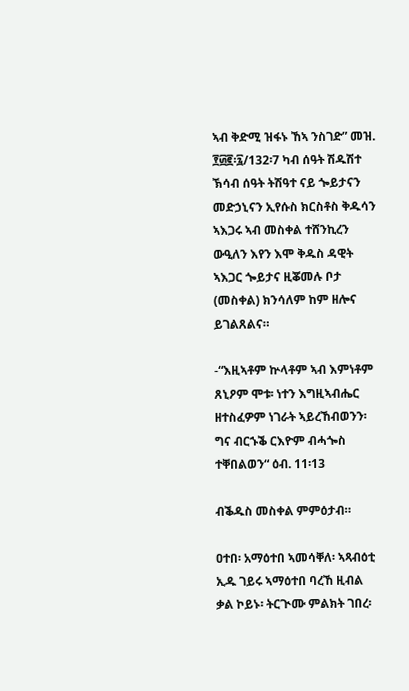ኣብ ቅድሚ ዝፋኑ ኸኣ ንስገድ” መዝ. ፻፴፪፡፯/132፡7 ካብ ሰዓት ሽዱሽተ ኽሳብ ሰዓት ትሽዓተ ናይ ጐይታናን መድኃኒናን ኢየሱስ ክርስቶስ ቅዱሳን ኣእጋሩ ኣብ መስቀል ተሸንኪረን ውዒለን እየን እሞ ቅዱስ ዳዊት ኣእጋር ጐይታና ዚቖመሉ ቦታ (መስቀል) ክንሳለም ከም ዘሎና ይገልጸልና።

-“እዚኣቶም ኵላቶም ኣብ እምነቶም ጸኒዖም ሞቱ፡ ነተን እግዚኣብሔር ዘተስፈዎም ነገራት ኣይረኸብወንን፡ ግና ብርኁቕ ርእዮም ብሓጐስ ተቐበልወን“ ዕብ. 11፡13

ብቕዱስ መስቀል ምምዕታብ።

ዐተበ፡ አማዕተበ ኣመሳቐለ፡ ኣጻብዕቲ ኢዱ ገይሩ ኣማዕተበ ባረኸ ዚብል ቃል ኮይኑ፡ ትርጒሙ ምልክት ገበረ፡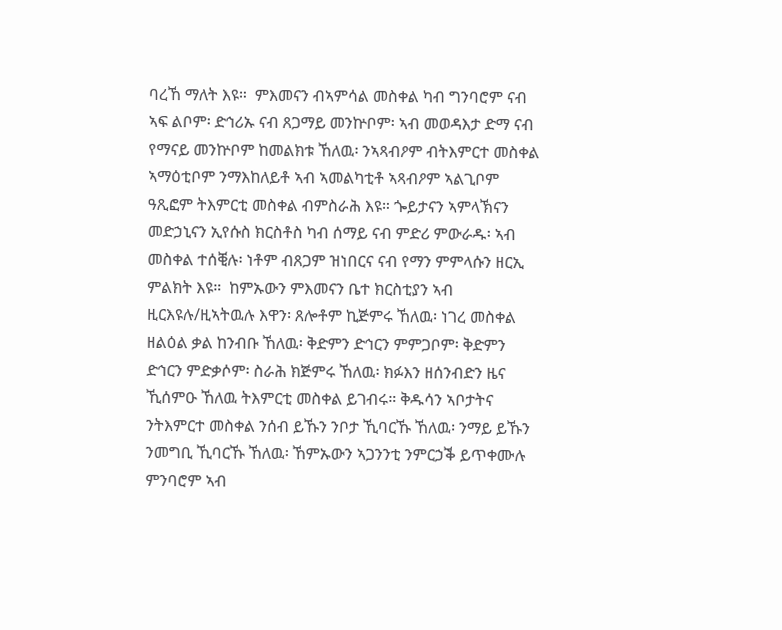ባረኸ ማለት እዩ።  ምእመናን ብኣምሳል መስቀል ካብ ግንባሮም ናብ ኣፍ ልቦም፡ ድኅሪኡ ናብ ጸጋማይ መንኵቦም፡ ኣብ መወዳእታ ድማ ናብ የማናይ መንኵቦም ከመልክቱ ኸለዉ፡ ንኣጻብዖም ብትእምርተ መስቀል ኣማዕቲቦም ንማእከለይቶ ኣብ ኣመልካቲቶ ኣጻብዖም ኣልጊቦም ዓጺፎም ትእምርቲ መስቀል ብምስራሕ እዩ። ጐይታናን ኣምላኽናን መድኃኒናን ኢየሱስ ክርስቶስ ካብ ሰማይ ናብ ምድሪ ምውራዱ፡ ኣብ መስቀል ተሰቒሉ፡ ነቶም ብጸጋም ዝነበርና ናብ የማን ምምላሱን ዘርኢ ምልክት እዩ።  ከምኡውን ምእመናን ቤተ ክርስቲያን ኣብ ዚርእዩሉ/ዚኣትዉሉ እዋን፡ ጸሎቶም ኪጅምሩ ኸለዉ፡ ነገረ መስቀል ዘልዕል ቃል ከንብቡ ኸለዉ፡ ቅድምን ድኅርን ምምጋቦም፡ ቅድምን ድኅርን ምድቃሶም፡ ስራሕ ክጅምሩ ኸለዉ፡ ክፉእን ዘሰንብድን ዜና ኺሰምዑ ኸለዉ ትእምርቲ መስቀል ይገብሩ። ቅዱሳን ኣቦታትና ንትእምርተ መስቀል ንሰብ ይኹን ንቦታ ኺባርኹ ኸለዉ፡ ንማይ ይኹን ንመግቢ ኺባርኹ ኸለዉ፡ ኸምኡውን ኣጋንንቲ ንምርኃቕ ይጥቀሙሉ ምንባሮም ኣብ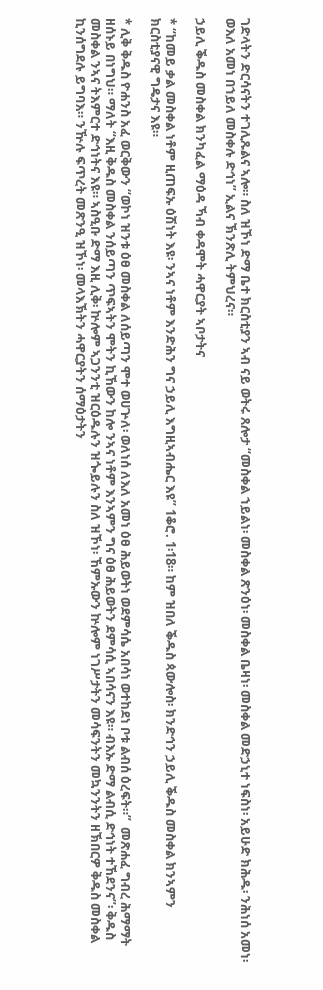ገድላትን ድርሳናትን ተገሊጹልና ኣሎ። ስለ ዝኾነ ድማ ቤተ ክርስቲያን ኣብ ናይ ወትሩ ጸሎታ “መስቀል ኀይልነ፡ መስቀል ጽንዕነ፡ መስቀል ቤዛነ፡ መስቀል መድኃኒተ ነፍስነ፡ አይሁድ ክሕዱ፡ ንሕነሰ አመነ፡ ወእለ አመነ በኀይለ መስቀሉ ድኅነ” ኢልና ኽንጽሊ ትምህረና።

ኃይሊ ቕዱስ መስቀል ክንካፈል ማዕዳ ኻብ ቀዳሞት ሓዋርያት ኣቦታትና

* “ከመይ ቃል መስቀል ነቶም ዚጠፍኡ ዕሽነት እዩ፡ ንኣና ነቶም እንድሕን ግና ኃይሊ እግዚኣብሔር እዩ” 1ቆሮ. 1፡18። ከም ዝበለ ቕዱስ ጳውሎስ፡ ክንድኅን ኃይሊ ቕዱስ መስቀል ክንኣምን ክርስቲያናዊ ግዴታና እዩ።

* ሊቅ ቅዱስ ዮሐንስ አፈ ወርቅውን “ወኮነ ዝንቱ ዕፀ መስቀል ለሰይጣን ሞተ ወሀጕለ፡ ወለነሰ ለእለ አመነ ዕፀ ሕይወትነ ወደምሳሴ አበሳነ ወተከደነ ቦቱ ልብሰ ዕረፍት።”  መጽሐፈ ግብረ ሕማማት ዘሰኑይ በነግህ። ማለት “እዚ ቅዱስ መስቀል ንሰይጣን ጥፍኣትን ሞትን ኪኸውን ከሎ ንኣና ነቶም እንኣምን ግና ዕፀ ሕይወትን ደምሳሲ ኣበሳናን እዩ። ብእኡ ድማ ልብሲ ድኅነት ተኸደንና”፡ ቅዱስ መስቀል ንኣና ትእምርተ ድኅነትና እዩ። ኣስዒቡ ድማ እዚ ሊቅ፡ ኵሎም ኣጋንንቲ ዝርዕዱሉን ዝጐይሉን ስለ ዝኾነ፡ ኸምኡውን ኵሎም ነገሥታትን መሳፍንትን መኳንንትን ዘኽበርዎ ቅዱስ መስቀል ኪንሰግደሉ ይግባእ። ንዅሉ ፍጥረት መጽንዒ ዝኾነ፡ መላእኽትን ሓዋርያትን ሰማዕታትን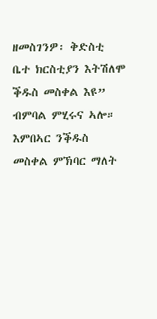ዘመስገንዎ፡ ቅድስቲ ቤተ ክርስቲያን እትሽለሞ ቕዱስ መስቀል እዩ” ብምባል ምሂሩና ኣሎ። እምበኣር ንቕዱስ መስቀል ምኽባር ማለት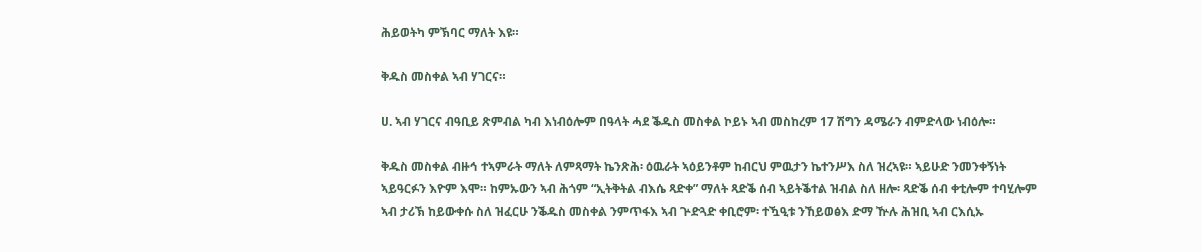ሕይወትካ ምኽባር ማለት እዩ።

ቅዱስ መስቀል ኣብ ሃገርና።

ሀ. ኣብ ሃገርና ብዓቢይ ጽምብል ካብ እነብዕሎም በዓላት ሓደ ቕዱስ መስቀል ኮይኑ ኣብ መስከረም 17 ሽግን ዳሜራን ብምድላው ነብዕሎ።

ቅዱስ መስቀል ብዙኅ ተኣምራት ማለት ለምጻማት ኬንጽሕ፡ ዕዉራት ኣዕይንቶም ከብርህ ምዉታን ኬተንሥእ ስለ ዝረኣዩ። ኣይሁድ ንመንቀኝነት ኣይዓርፉን እዮም እሞ። ከምኡውን ኣብ ሕጎም “ኢትቅትል ብእሴ ጻድቀ” ማለት ጻድቕ ሰብ ኣይትቕተል ዝብል ስለ ዘሎ፡ ጻድቕ ሰብ ቀቲሎም ተባሂሎም ኣብ ታሪኽ ከይውቀሱ ስለ ዝፈርሁ ንቕዱስ መስቀል ንምጥፋእ ኣብ ጕድጓድ ቀቢሮም፡ ተዃዒቱ ንኸይወፅእ ድማ ዅሉ ሕዝቢ ኣብ ርእሲኡ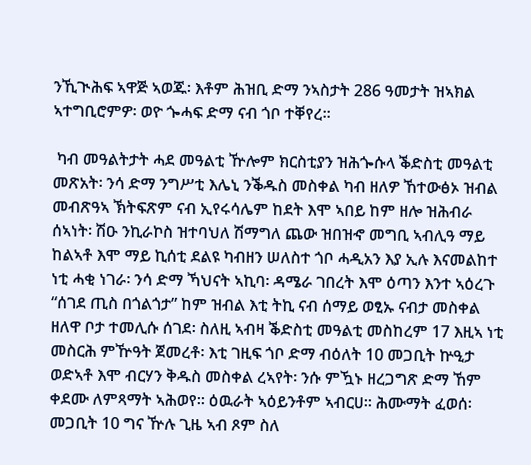ንኺጒሕፍ ኣዋጅ ኣወጁ፡ እቶም ሕዝቢ ድማ ንኣስታት 286 ዓመታት ዝኣክል ኣተግቢሮምዎ፡ ወዮ ጐሓፍ ድማ ናብ ጎቦ ተቐየረ፡፡

 ካብ መዓልትታት ሓደ መዓልቲ ዅሎም ክርስቲያን ዝሕጐሱላ ቕድስቲ መዓልቲ መጽአት፡ ንሳ ድማ ንግሥቲ እሌኒ ንቕዱስ መስቀል ካብ ዘለዎ ኸተውፅኦ ዝብል መብጽዓኣ ኽትፍጽም ናብ ኢየሩሳሌም ከደት እሞ ኣበይ ከም ዘሎ ዝሕብራ ሰኣነት፡ ሽዑ ንኪራኮስ ዝተባህለ ሽማግለ ጨው ዝበዝኆ መግቢ ኣብሊዓ ማይ ከልኣቶ እሞ ማይ ኪሰቲ ደልዩ ካብዘን ሠለስተ ጎቦ ሓዲአን እያ ኢሉ እናመልከተ ነቲ ሓቂ ነገራ፡ ንሳ ድማ ኻህናት ኣኪባ፡ ዳሜራ ገበረት እሞ ዕጣን እንተ ኣዕረጉ “ሰገደ ጢስ በጎልጎታ” ከም ዝብል እቲ ትኪ ናብ ሰማይ ወፂኡ ናብታ መስቀል ዘለዋ ቦታ ተመሊሱ ሰገደ፡ ስለዚ ኣብዛ ቕድስቲ መዓልቲ መስከረም 17 እዚኣ ነቲ መስርሕ ምዅዓት ጀመረቶ፡ እቲ ገዚፍ ጎቦ ድማ ብዕለት 10 መጋቢት ኵዒታ ወድኣቶ እሞ ብርሃን ቅዱስ መስቀል ረኣየት፡ ንሱ ምዃኑ ዘረጋግጽ ድማ ኸም ቀደሙ ለምጻማት ኣሕወየ። ዕዉራት ኣዕይንቶም ኣብርሀ። ሕሙማት ፈወሰ፡ መጋቢት 10 ግና ዅሉ ጊዜ ኣብ ጾም ስለ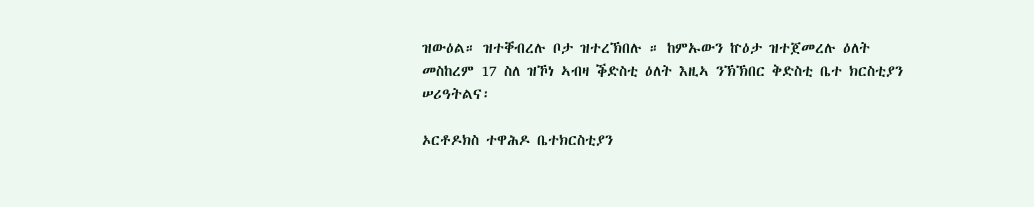ዝውዕል። ዝተቐብረሉ ቦታ ዝተረኽበሉ ። ከምኡውን ኵዕታ ዝተጀመረሉ ዕለት መስከረም 17 ስለ ዝኾነ ኣብዛ ቕድስቲ ዕለት እዚኣ ንኽኽበር ቅድስቲ ቤተ ክርስቲያን ሠሪዓትልና፡

ኦርቶዶክስ ተዋሕዶ ቤተክርስቲያን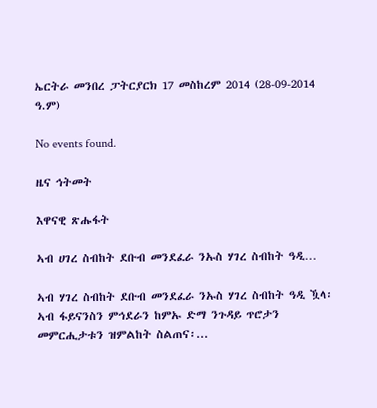ኤርትራ መንበረ ፓትርያርክ 17 መስከረም 2014 (28-09-2014 ዓ.ም)

No events found.

ዜና ኅትመት

እዋናዊ ጽሑፋት

ኣብ ሀገረ ስብከት ደቡብ መንደፈራ ንኡስ ሃገረ ስብከት ዓዲ…

ኣብ ሃገረ ስብከት ደቡብ መንደፈራ ንኡስ ሃገረ ስብከት ዓዲ ዃላ፡ ኣብ ፋይናንስን ምኅደራን ከምኡ ድማ ንጉዳይ ጥሮታን መምርሒታቱን ዝምልከት ስልጠና፡...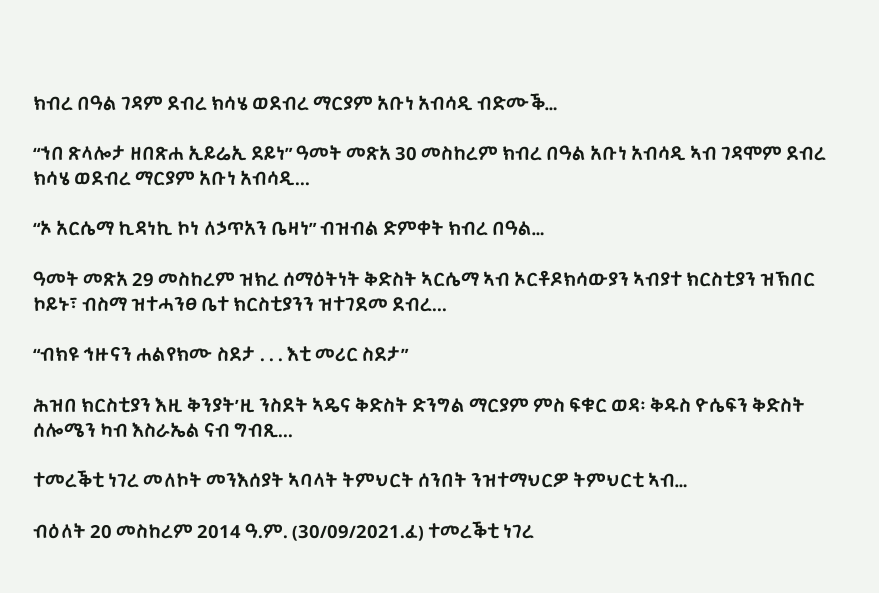ክብረ በዓል ገዳም ደብረ ክሳሄ ወደብረ ማርያም አቡነ አብሳዲ ብድሙቕ…

“ኀበ ጽላሎታ ዘበጽሐ ኢይሬኢ ደይነ” ዓመት መጽአ 30 መስከረም ክብረ በዓል አቡነ አብሳዲ ኣብ ገዳሞም ደብረ ክሳሄ ወደብረ ማርያም አቡነ አብሳዲ...

“ኦ አርሴማ ኪዳነኪ ኮነ ለኃጥአን ቤዛነ” ብዝብል ድምቀት ክብረ በዓል…

ዓመት መጽአ 29 መስከረም ዝክረ ሰማዕትነት ቅድስት ኣርሴማ ኣብ ኦርቶዶክሳውያን ኣብያተ ክርስቲያን ዝኽበር ኮይኑ፣ ብስማ ዝተሓንፀ ቤተ ክርስቲያንን ዝተገደመ ደብረ...

“ብክዩ ኅዙናን ሐልየክሙ ስደታ . . . እቲ መሪር ስደታ”

ሕዝበ ክርስቲያን እዚ ቅንያት’ዚ ንስደት ኣዴና ቅድስት ድንግል ማርያም ምስ ፍቁር ወዳ፡ ቅዱስ ዮሴፍን ቅድስት ሰሎሜን ካብ እስራኤል ናብ ግብጺ...

ተመረቕቲ ነገረ መለኮት መንእሰያት ኣባላት ትምህርት ሰንበት ንዝተማህርዎ ትምህርቲ ኣብ…

ብዕለት 20 መስከረም 2014 ዓ.ም. (30/09/2021.ፈ) ተመረቕቲ ነገረ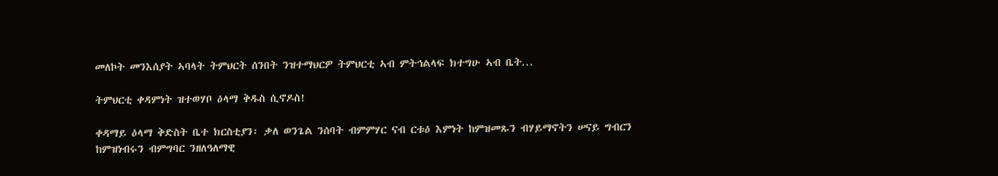መለኮት መንእሰያት ኣባላት ትምህርት ሰንበት ንዝተማህርዎ ትምህርቲ ኣብ ምትኅልላፍ ክተግሁ ኣብ ቤት...

ትምህርቲ ቀዳምነት ዝተወሃቦ ዕላማ ቅዱስ ሲኖዶስ!

ቀዳማይ ዕላማ ቅድስት ቤተ ክርስቲያን፡ ቃለ ወንጌል ንሰባት ብምምሃር ናብ ርቱዕ እምነት ከምዝመጹን ብሃይማኖትን ሠናይ ግብርን ከምዝነብሩን ብምግባር ንዘለዓለማዊ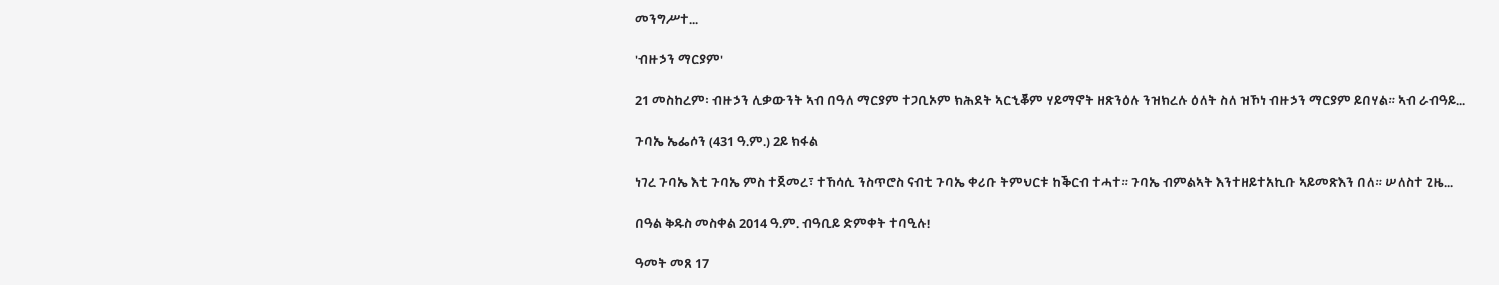መንግሥተ...

'ብዙኃን ማርያም'

21 መስከረም፡ ብዙኃን ሊቃውንት ኣብ በዓለ ማርያም ተጋቢኦም ክሕደት ኣርኂቖም ሃይማኖት ዘጽንዕሉ ንዝክረሉ ዕለት ስለ ዝኾነ ብዙኃን ማርያም ይበሃል። ኣብ ራብዓይ...

ጉባኤ ኤፌሶን (431 ዓ.ም.) 2ይ ክፋል

ነገረ ጉባኤ እቲ ጉባኤ ምስ ተጀመረ፣ ተኸሳሲ ንስጥሮስ ናብቲ ጉባኤ ቀሪቡ ትምህርቱ ከቕርብ ተሓተ። ጉባኤ ብምልኣት እንተዘይተአኪቡ ኣይመጽእን በለ። ሠለስተ ጊዜ...

በዓል ቅዱስ መስቀል 2014 ዓ.ም. ብዓቢይ ድምቀት ተባዒሉ!

ዓመት መጸ 17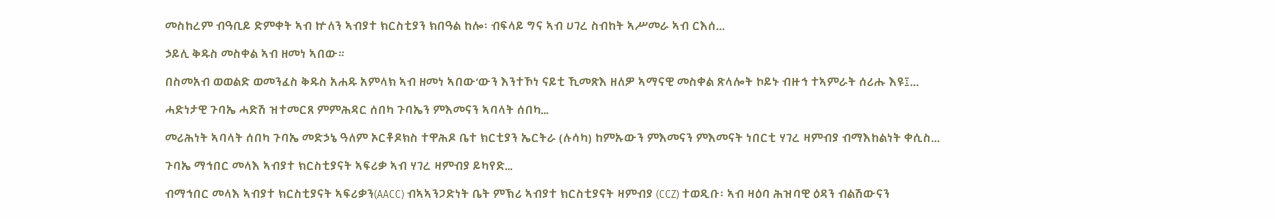መስከረም ብዓቢይ ድምቀት ኣብ ኵለን ኣብያተ ክርስቲያን ክበዓል ከሎ፡ ብፍላይ ግና ኣብ ሀገረ ስብከት ኣሥመራ ኣብ ርእሰ...

ኃይሊ ቅዱስ መስቀል ኣብ ዘመነ ኣበው።

በስመአብ ወወልድ ወመንፈስ ቅዱስ አሐዱ አምላክ ኣብ ዘመነ ኣበው’ውን እንተኾነ ናይቲ ኺመጽእ ዘለዎ ኣማናዊ መስቀል ጽላሎት ኮይኑ ብዙኅ ተኣምራት ሰሪሑ እዩ፤...

ሓድነታዊ ጉባኤ ሓድሽ ዝተመርጸ ምምሕዳር ሰበካ ጉባኤን ምእመናን ኣባላት ሰበካ…

መሪሕነት ኣባላት ሰበካ ጉባኤ መድኃኔ ዓለም ኦርቶዶክስ ተዋሕዶ ቤተ ክርቲያን ኤርትራ (ሉሳካ) ከምኡውን ምእመናን ምእመናት ነበርቲ ሃገረ ዛምብያ ብማእከልነት ቀሲስ...

ጉባኤ ማኅበር መላእ ኣብያተ ክርስቲያናት ኣፍሪቃ ኣብ ሃገረ ዛምብያ ይካየድ…

ብማኅበር መላእ ኣብያተ ክርስቲያናት ኣፍሪቃን(AACC) ብኣኣንጋድነት ቤት ምኽሪ ኣብያተ ክርስቲያናት ዛምብያ (CCZ) ተወዲቡ፡ ኣብ ዛዕባ ሕዝባዊ ዕዳን ብልሽውናን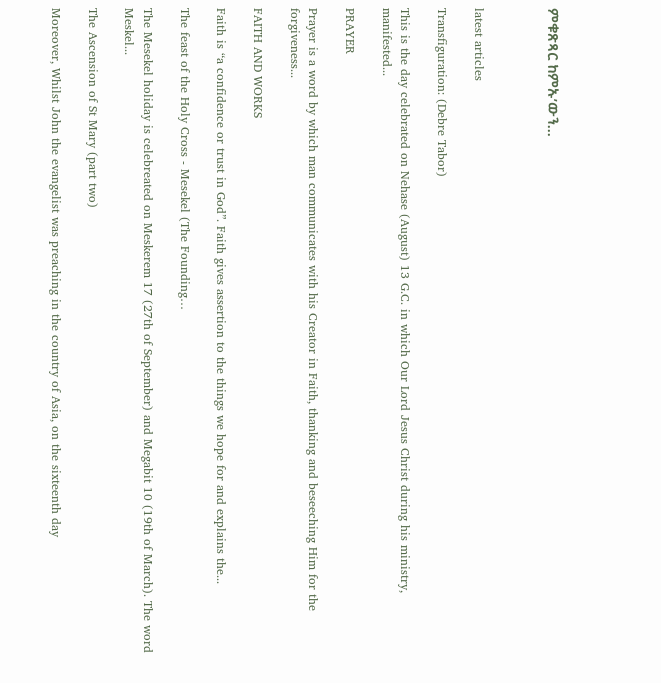ምቁጽጻር ከምኡ’ውን...



latest articles

Transfiguration: (Debre Tabor)

This is the day celebrated on Nehase (August) 13 G.C. in which Our Lord Jesus Christ during his ministry, manifested...

PRAYER

Prayer is a word by which man communicates with his Creator in Faith, thanking and beseeching Him for the forgiveness...

FAITH AND WORKS

Faith is “a confidence or trust in God”. Faith gives assertion to the things we hope for and explains the...

The feast of the Holy Cross - Mesekel (The Founding…

The Mesekel holiday is celebreated on Meskerem 17 (27th of September) and Megabit 10 (19th of March). The word Meskel...

The Ascension of St Mary (part two)

Moreover, Whilst John the evangelist was preaching in the country of Asia, on the sixteenth day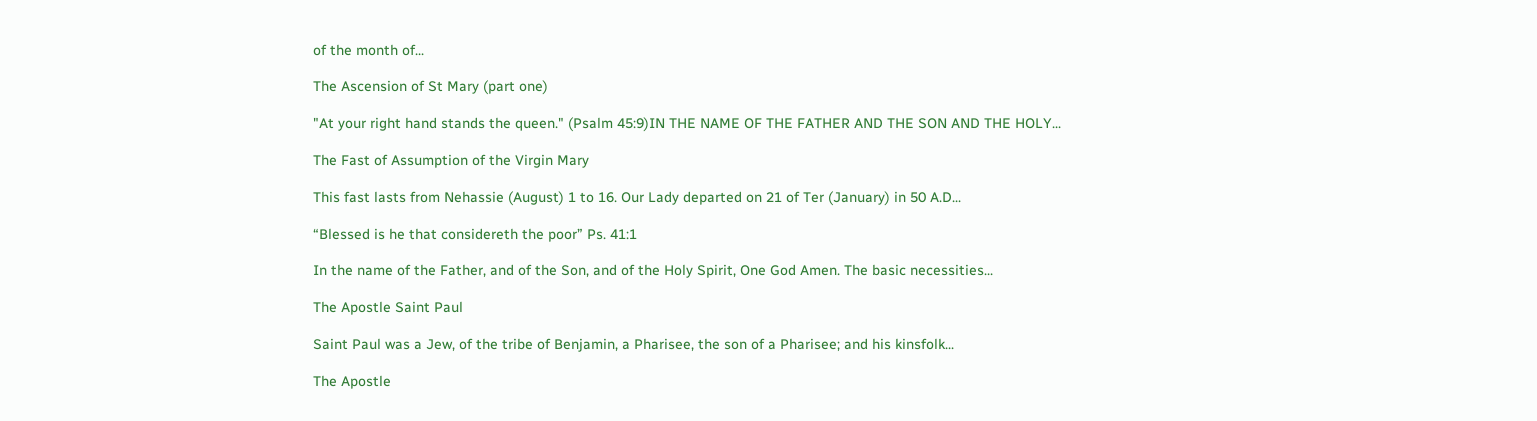of the month of...

The Ascension of St Mary (part one)

"At your right hand stands the queen." (Psalm 45:9)IN THE NAME OF THE FATHER AND THE SON AND THE HOLY...

The Fast of Assumption of the Virgin Mary

This fast lasts from Nehassie (August) 1 to 16. Our Lady departed on 21 of Ter (January) in 50 A.D...

“Blessed is he that considereth the poor” Ps. 41:1

In the name of the Father, and of the Son, and of the Holy Spirit, One God Amen. The basic necessities...

The Apostle Saint Paul

Saint Paul was a Jew, of the tribe of Benjamin, a Pharisee, the son of a Pharisee; and his kinsfolk...

The Apostle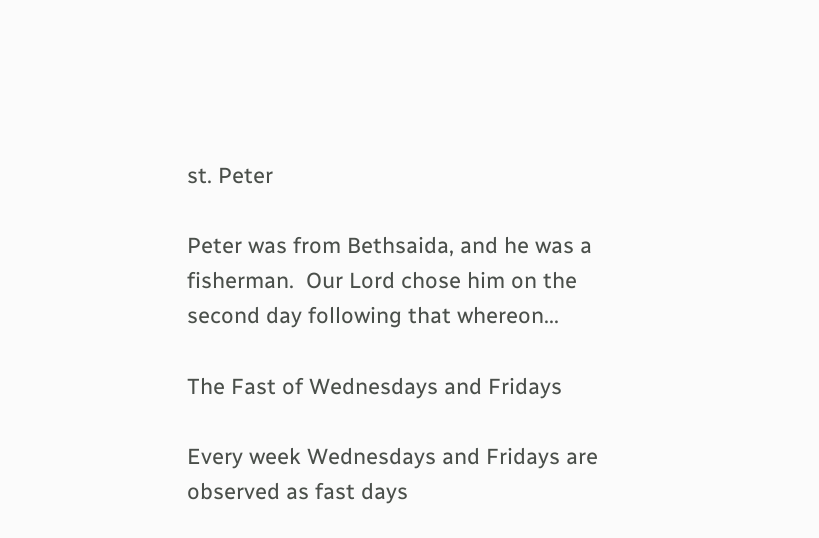st. Peter

Peter was from Bethsaida, and he was a fisherman.  Our Lord chose him on the second day following that whereon...

The Fast of Wednesdays and Fridays

Every week Wednesdays and Fridays are observed as fast days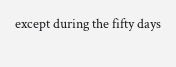except during the fifty days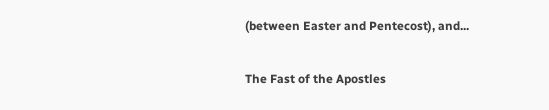(between Easter and Pentecost), and...

The Fast of the Apostles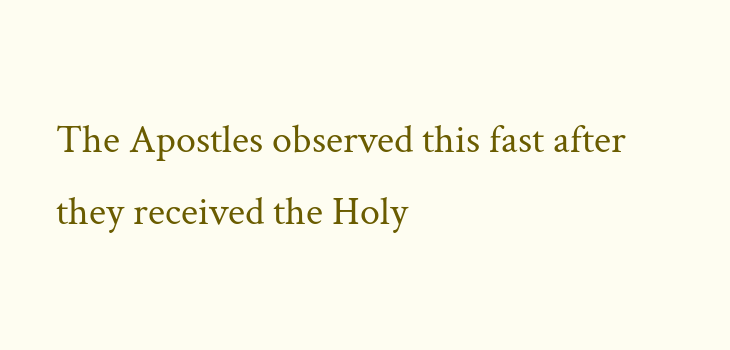The Apostles observed this fast after they received the Holy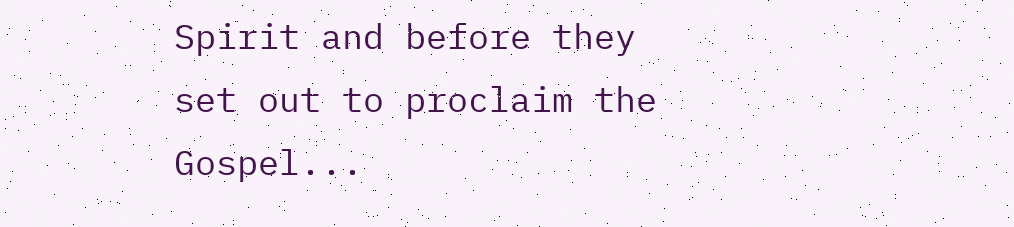Spirit and before they set out to proclaim the Gospel...